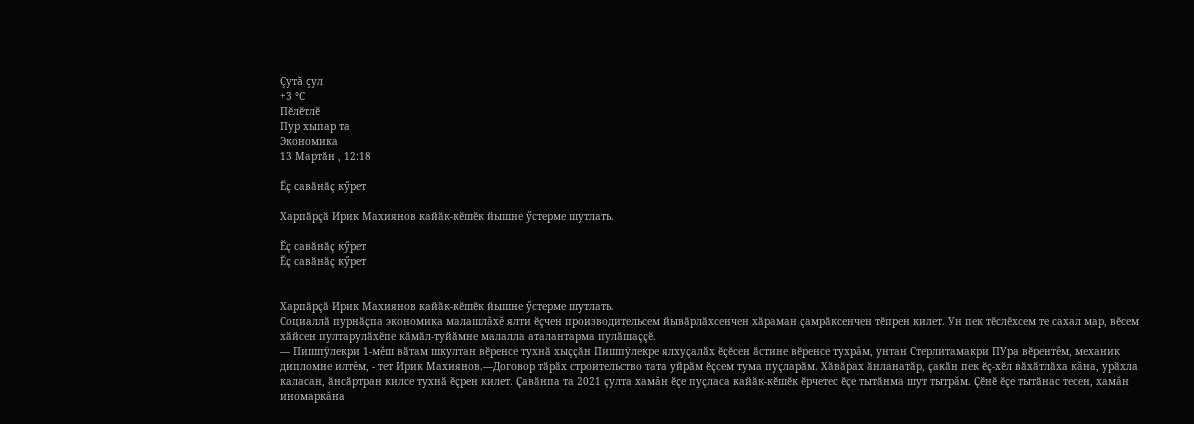Çутă çул
+3 °С
Пӗлӗтлӗ
Пур хыпар та
Экономика
13 Мартӑн , 12:18

Ӗҫ савӑнӑҫ кӳрет

Харпӑрҫӑ Ирик Махиянов кайӑк-кӗшӗк йышне ӳстерме шутлать.

Ӗҫ савӑнӑҫ кӳрет
Ӗҫ савӑнӑҫ кӳрет


Харпӑрҫӑ Ирик Махиянов кайӑк-кӗшӗк йышне ӳстерме шутлать.
Социаллӑ пурнӑҫпа экономика малашлăхĕ ялти ӗҫчен производительсем йывӑрлӑхсенчен хӑраман ҫамрӑксенчен тӗпрен килет. Ун пек тӗслӗхсем те сахал мар, вӗсем хӑйсен пултарулӑхӗпе кӑмӑл-туйӑмне малалла аталантарма пулӑшаҫҫӗ.
— Пишпÿлекри 1-мĕш вӑтам шкултан вӗренсе тухнӑ хыҫҫӑн Пишпÿлекре ялхуҫалӑх ӗҫӗсен ӑстине вӗренсе тухрăм, унтан Стерлитамакри ПУра вӗрентĕм, механик дипломне илтĕм, - тет Ирик Махиянов.—Договор тӑрӑх строительство тата уйрӑм ӗҫсем тума пуҫларӑм. Хӑвӑрах ӑнланатӑр, ҫакӑн пек ӗҫ-хӗл вӑхӑтлӑха кăна, урӑхла каласан, ӑнсӑртран килсе тухнӑ ӗҫрен килет. Ҫавӑнпа та 2021 ҫулта хамăн ӗҫе пуҫласа кайӑк-кӗшӗк ӗрчетес ӗҫе тытӑнма шут тытрăм. Ҫӗнӗ ӗҫе тытӑнас тесен, хамăн иномаркăна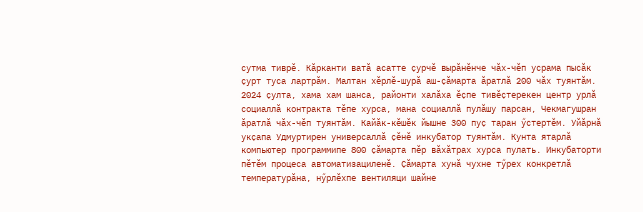сутма тиврӗ. Кăрканти ватӑ асатте ҫурчӗ вырӑнӗнче чӑх-чӗп усрама пысӑк ҫурт туса лартрăм. Малтан хӗрлӗ-шурӑ аш-ҫӑмарта ăратлă 200 чӑх туянтӑм. 2024 ҫулта, хама хам шанса, районти халӑха ӗҫпе тивӗҫтерекен центр урлӑ социаллӑ контракта тӗпе хурса, мана социаллӑ пулӑшу парсан, Чекмагушран ӑратлӑ чӑх-чӗп туянтӑм. Кайӑк-кӗшӗк йышне 300 пуҫ таран ӳстертĕм. Уйӑрнӑ укҫапа Удмуртирен универсаллӑ ҫӗнӗ инкубатор туянтӑм. Кунта ятарлӑ компьютер программипе 800 ҫӑмарта пӗр вӑхӑтрах хурса пулать. Инкубаторти пӗтӗм процеса автоматизациленӗ. Ҫӑмарта хунӑ чухне тӳрех конкретлӑ температурӑна, нӳрлӗхпе вентиляци шайне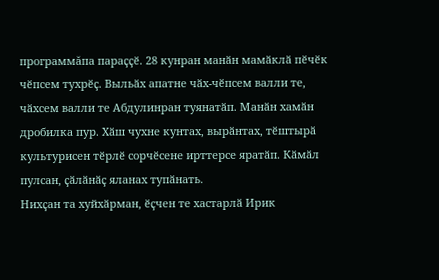программăпа параҫҫӗ. 28 кунран манӑн мамӑклӑ пӗчӗк чӗпсем тухрӗҫ. Выльӑх апатне чӑх-чӗпсем валли те, чӑхсем валли те Абдулинран туянатӑп. Манӑн хамӑн дробилка пур. Хӑш чухне кунтах, вырӑнтах, тӗштырӑ культурисен тӗрлӗ сорчӗсене ирттерсе яратӑп. Кӑмӑл пулсан, ҫӑлӑнӑҫ яланах тупӑнать.
Нихҫан та хуйхӑрман, ӗҫчен те хастарлӑ Ирик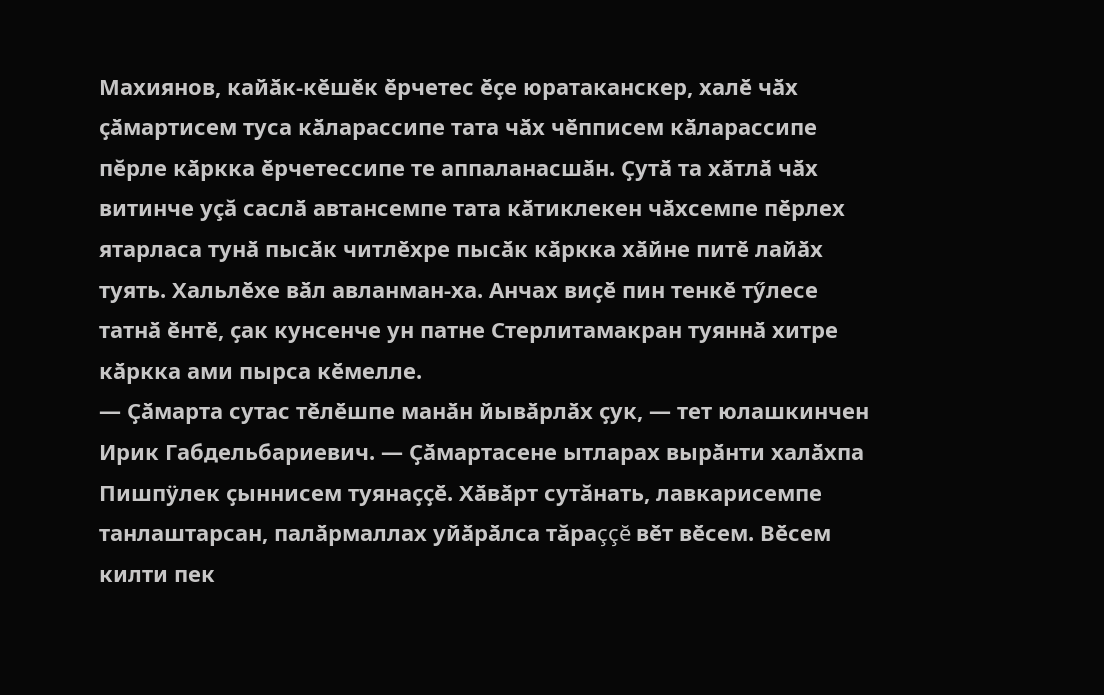Махиянов, кайӑк-кӗшӗк ӗрчетес ӗҫе юратаканскер, халӗ чӑх ҫӑмартисем туса кӑларассипе тата чӑх чӗпписем кӑларассипе пĕрле кӑркка ӗрчетессипе те аппаланасшӑн. Ҫутӑ та хӑтлӑ чӑх витинче уçă саслӑ автансемпе тата кӑтиклекен чӑхсемпе пӗрлех ятарласа тунӑ пысӑк читлӗхре пысӑк кӑркка хӑйне питӗ лайӑх туять. Хальлӗхе вӑл авланман-ха. Анчах виҫӗ пин тенкӗ тӳлесе татнӑ ӗнтӗ, ҫак кунсенче ун патне Стерлитамакран туяннӑ хитре кӑркка ами пырса кӗмелле.
— Ҫӑмарта сутас тӗлӗшпе манӑн йывӑрлӑх ҫук, — тет юлашкинчен Ирик Габдельбариевич. — Ҫӑмартасене ытларах вырӑнти халӑхпа Пишпÿлек ҫыннисем туянаҫҫӗ. Хӑвӑрт сутăнать, лавкарисемпе танлаштарсан, палӑрмаллах уйӑрӑлса тăраççĕ вӗт вӗсем. Вӗсем килти пек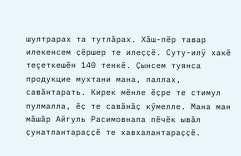шултрарах та тутлӑрах. Хӑш-пӗр тавар илекенсем ҫӗршер те илеҫҫӗ. Суту-илÿ хакĕ теçеткешĕн 140 тенкӗ. Ҫынсем туянса продукцие мухтани мана, паллах, савӑнтарать. Кирек мӗнле ӗҫре те стимул пулмалла, ӗҫ те савӑнӑҫ кӳмелле. Мана ман мӑшӑр Айгуль Расимовнапа пӗчӗк ывӑл ҫунатлантараҫҫӗ те хавхалантараҫҫӗ.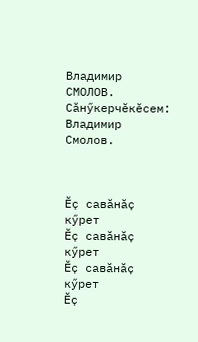Владимир СМОЛОВ.
Сӑнӳкерчӗкӗсем: Владимир Смолов.



Ӗҫ савӑнӑҫ кӳрет
Ӗҫ савӑнӑҫ кӳрет
Ӗҫ савӑнӑҫ кӳрет
Ӗҫ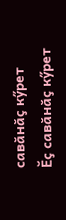савӑнӑҫ кӳрет
Ӗҫ савӑнӑҫ кӳрет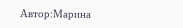Автор:Марина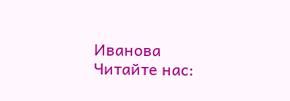Иванова
Читайте нас: